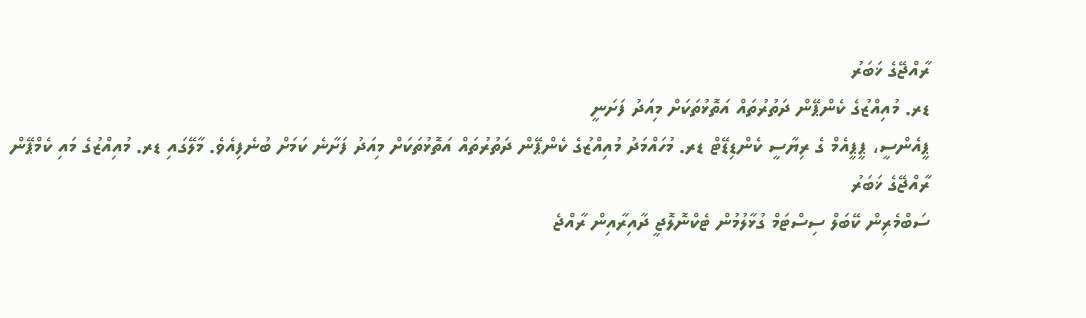ރާއްޖޭގެ ޚަބަރު
ޑރ. މުއިއްޒުގެ ކެންޕޭން ދަތުރުތައް އަތޮޅުތަކަށް މިއަދު ފަށަނީ
ޕީއެންސީ، ޕީޕީއެމް ގެ ރިޔާސީ ކެންޑިޑޭޓް ޑރ. މުހައްމަދު މުއިއްޒުގެ ކެންޕޭން ދަތުރުތައް އަތޮޅުތަކަށް މިއަދު ފަށާނެ ކަމަށް ބުނެފިއެވެ. މާލޭގައި ޑރ. މުއިއްޒުގެ މައި ކެމްޕޭން
ރާއްޖޭގެ ޚަބަރު
ސަބްމެރިން ކޭބަލް ސިސްޓަމް ގުޅާލުމުން ޓެކްނޮލޮޖީ ދާއިރާއިން ރާއްޖެ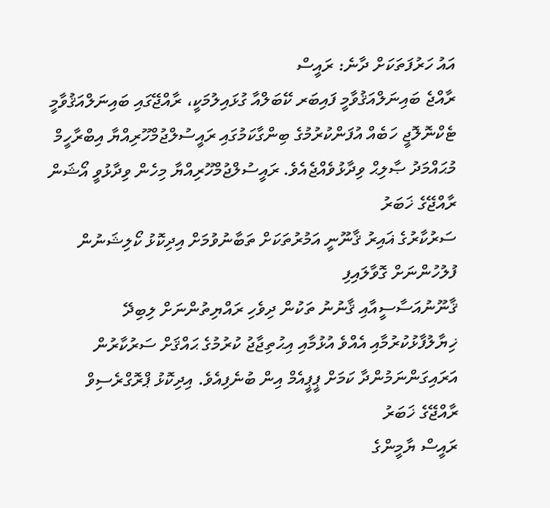އައު ހަރުފަތަކަށް ދާނެ: ރައީސް
ރާއްޖެ ބައިނަލްއަޤުވާމީ ފައިބަރ ކޭބަލްއާ ގުޅައިލުމަކީ، ރާއްޖޭގައި ބައިނަލްއަޤުވާމީ ޓެކްނޮލޮޖީ ހަބެއް އުފަންކުރުމުގެ ބިންގާކަމުގައި ރައީސުލްޖުމްހޫރިއްޔާ އިބްރާހީމް މުޙައްމަދު ޞާލިޙް ވިދާޅުވެއްޖެއެވެ. ރައީސުލްޖުމްހޫރިއްޔާ މިހެން ވިދާޅުވީ އޯޝަން
ރާއްޖޭގެ ޚަބަރު
ސަރުކާރުގެ ޣައިރު ޤާނޫނީ އަމުރުތަކަށް ތަބާނުވުމަށް އިދިކޮޅު ކޯލިޝަނުން ފުލުހުންނަށް ގޮވާލައިފި
ޤާނޫނުއަސާސީއާއި ޤާނުނު ތަކުން ދިވެހި ރައްޔިތުންނަށް ލިބިދޭ ޚިޔާލުފާޅުކުރުމާއި އެއްވެ އުޅުމާއި އިޙުތިޖާޖު ކުރުމުގެ ޙައްޤަށް ސަރުކާރުން އަރައިގަންނަމުންދާ ކަމަށް ޕީޕީއެމް އިން ބުނެފިއެވެ. އިދިކޮޅު ޕްރޮގްރެސިވް
ރާއްޖޭގެ ޚަބަރު
ރައީސް ޔާމީންގެ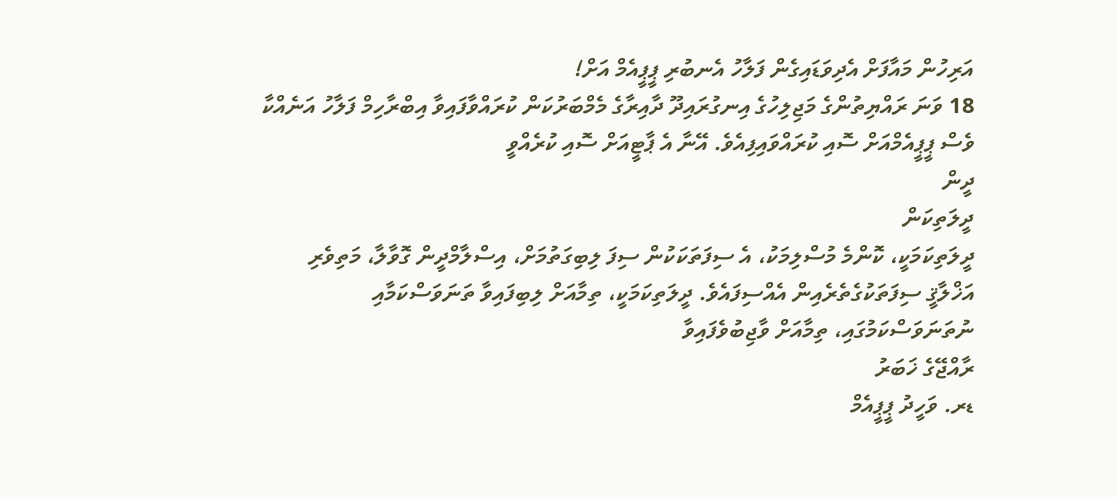އަރިހުން މައާފަށް އެދިވަޑައިގެން ފަލާހު އެނބުރި ޕީޕީއެމް އަށް!
18 ވަނަ ރައްޔިތުންގެ މަޖިލިހުގެ އިނގުރައިދޫ ދާއިރާގެ މެމްބަރުކަން ކުރައްވާފައިވާ އިބްރާހިމް ފަލާހު އަނެއްކާ ވެސް ޕީޕީއެމްއަށް ސޮއި ކުރައްވައިފިއެވެ. އޭނާ އެ ޕާޓީއަށް ސޮއި ކުރެއްވީ
ދީން
ދީލަތިކަން
ދީލަތިކަމަކީ، ކޮންމެ މުސްލިމަކު، އެ ސިފަތަކަކުން ސިފަ ލިބިގަތުމަށް، އިސްލާމްދީން ގޮވާލާ، މަތިވެރި އަޚްލާޤީ ސިފަތަކުގެތެރެއިން އެއްސިފައެވެ. ދީލަތިކަމަކީ، ތިމާއަށް ލިބިފައިވާ ތަނަވަސްކަމާއި ނުތަނަވަސްކަމުގައި، ތިމާއަށް ވާޖިބުވެފައިވާ
ރާއްޖޭގެ ޚަބަރު
ޑރ. ވަހީދު ޕީޕީއެމް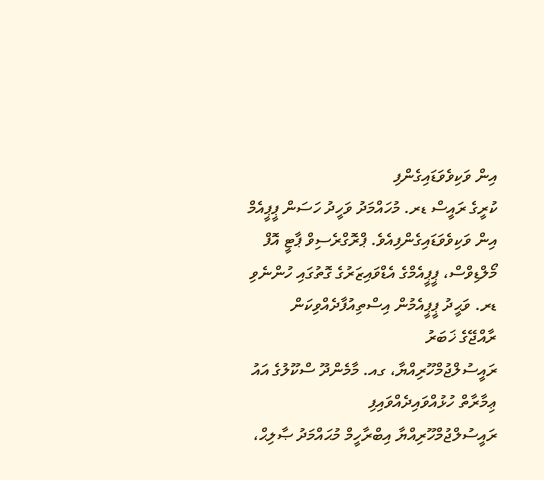އިން ވަކިވެވަޑައިގެންފި
ކުރީގެ ރައީސް ޑރ. މުހައްމަދު ވަހީދު ހަސަން ޕީޕީއެމް އިން ވަކިވެވަޑައިގެންފިއެވެ. ޕްރޮގްރެސިވް ޕާޓީ އޮފް މޯލްޑިވްސް، ޕީޕީއެމްގެ އެޑްވައިޒަރުގެ ގޮތުގައި ހުންނެވި ޑރ. ވަޙީދު ޕީޕީއެމުން އިސްތިއުފާދެއްވިކަން
ރާއްޖޭގެ ޚަބަރު
ރައީސުލްޖުމްހޫރިއްޔާ، ގއ. މާމެންދޫ ސްކޫލުގެ އައު ޢިމާރާތް ހުޅުއްވައިދެއްވައިފި
ރައީސުލްޖުމްހޫރިއްޔާ އިބްރާހީމް މުޙައްމަދު ޞާލިޙް،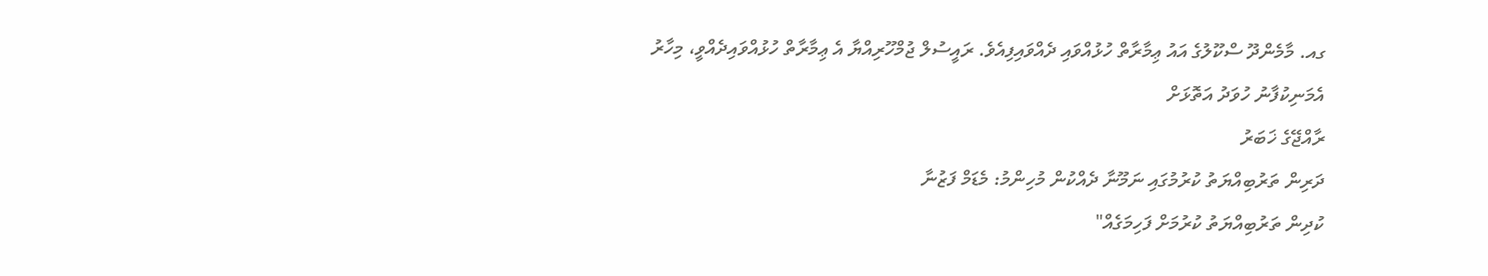ގއ. މާމެންދޫ ސްކޫލުގެ އައު ޢިމާރާތް ހުޅުއްވައި ދެއްވައިފިއެވެ. ރައީސުލް ޖުމްހޫރިއްޔާ އެ ޢިމާރާތް ހުޅުއްވައިދެއްވީ، މިހާރު އެމަނިކުފާނު ހުވަދު އަތޮޅަށް
ރާއްޖޭގެ ޚަބަރު
ދަރިން ތަރުބިއްޔަތު ކުރުމުގައި ނަމޫނާ ދެއްކުން މުހިންމު: މެޑަމް ފަޒުނާ
ކުދިން ތަރުބިއްޔަތު ކުރުމަށް ފަހިމަގެއް"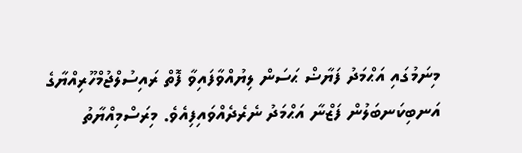މިނަމުގައި އަޙްމަދު ފަޔާޟް ޙަސަން ލިޔުއްވާފައިވާ ފޮތް ރައިސުލްޖުމްހޫރިއްޔާގެ އަނބިކަނބަލުން ފަޒްނާ އަޙްމަދު ނެރެދެއްވައިފިއެވެ. މިރަސްމިއްޔާތު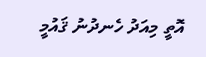އޮތީ މިއަދު ހެނދުނު ޤައުމީ